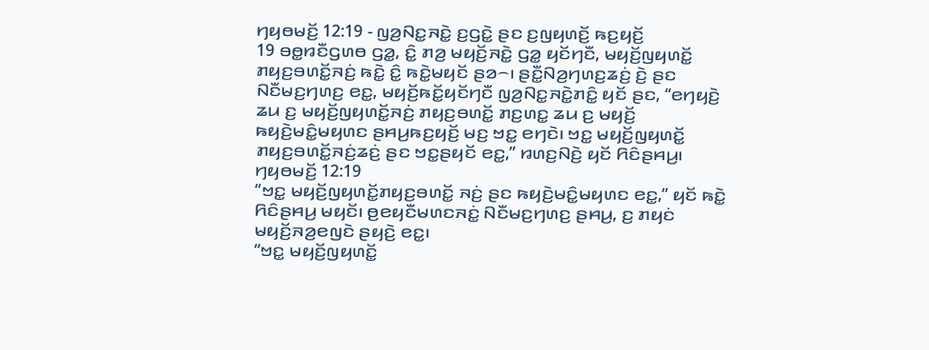ꤚꤟꤥꤗꤢꤩ꤬ 12:19 - ꤜꤤ꤬ꤡꤢ꤭ꤏꤢꤧ꤭ ꤢ꤬ꤞꤢꤧ꤭ ꤔꤢ ꤢ꤬ꤜꤟꤛꤢꤩ꤬ ꤒꤢ꤬ꤟꤢꤩ꤬
19 ꤋꤥ꤭ꤙꤢꤪꤞꤛꤥ ꤞꤤ꤭, ꤢꤨ꤭ ꤊꤤ꤬ ꤗꤟꤢꤩ꤬ꤏꤢꤧ꤭ ꤞꤤ꤭ ꤟꤢꤩꤚꤢꤪ, ꤗꤟꤢꤩ꤬ꤜꤟꤛꤢꤩ꤭ ꤊꤟꤢ꤬ꤋꤛꤢꤩ꤭ꤏꤢꤦ꤬ ꤒꤢꤧ꤭ ꤢꤨ꤭ ꤒꤢꤧ꤭ꤗꤟꤢꤩ ꤔꤤ꤮꤯ ꤔꤢꤪ꤭ꤡꤤ꤬ꤚꤛꤢ꤬ꤘꤢꤦ꤬ ꤢꤧ꤬ ꤔꤢ ꤡꤢꤪꤗꤢ꤬ꤚꤛꤢ꤬ ꤕꤢ꤭, ꤗꤟꤢꤩ꤬ꤒꤢꤩ꤭ꤟꤢꤩꤚꤢꤪ ꤜꤤ꤬ꤡꤢ꤭ꤏꤢꤧ꤭ꤊꤢꤨ꤭ ꤟꤢꤩ ꤔꤢ, “ꤕꤚꤟꤢꤧ꤬ ꤘꤣ ꤢ꤬ ꤗꤟꤢꤩ꤬ꤜꤟꤛꤢꤩ꤭ꤏꤢꤦ꤬ ꤊꤟꤢ꤬ꤋꤛꤢꤩ꤭ ꤊꤢ꤬ꤛꤢ꤭ ꤘꤣ ꤢ꤬ ꤗꤟꤢꤩ꤬ ꤒꤟꤢꤧ꤬ꤗꤢꤨ꤭ꤗꤟꤛꤢ ꤔꤌꤣ꤬ꤒꤢ꤬ꤟꤢꤩ꤬ ꤗꤢ꤬ ꤠꤢ꤭ ꤕꤚꤢꤧ꤯ ꤠꤢ꤭ ꤗꤟꤢꤩ꤬ꤜꤟꤛꤢꤩ꤭ ꤊꤟꤢ꤬ꤋꤛꤢꤩ꤭ꤏꤢꤦ꤬ꤘꤢꤦ꤬ ꤔꤢ ꤠꤢ꤭ꤔꤟꤢꤩ ꤕꤢ꤭,” ꤙꤛꤢ꤬ꤡꤢꤧ꤬ ꤟꤢꤩ ꤖꤢꤨꤔꤌꤣ꤬꤯
ꤚꤟꤥꤗꤢꤩ꤬ 12:19
“ꤠꤢ꤭ ꤗꤟꤢꤩ꤬ꤜꤟꤛꤢꤩ꤭ꤊꤟꤢ꤬ꤋꤛꤢꤩ꤭ ꤏꤢꤦ꤬ ꤔꤢ ꤒꤟꤢꤧ꤬ꤗꤢꤨ꤭ꤗꤟꤛꤢ ꤕꤢ꤭,” ꤟꤢꤩ ꤒꤢꤧ꤭ ꤖꤢꤨꤔꤌꤣ꤬ ꤗꤟꤢꤩ꤯ ꤥ꤬ꤕꤟꤢꤪꤗꤛꤢꤏꤢꤦ꤭ ꤡꤢꤪꤗꤢ꤬ꤚꤛꤢ꤬ ꤔꤌꤣ꤬, ꤢ꤬ ꤊꤟꤢꤦ ꤗꤟꤢꤩ꤬ꤏꤤ꤬ꤕꤜꤢꤧ ꤔꤟꤢꤧ꤬ ꤕꤢ꤭꤯
“ꤠꤢ꤭ ꤗꤟꤢꤩ꤬ꤜꤟꤛꤢꤩ꤭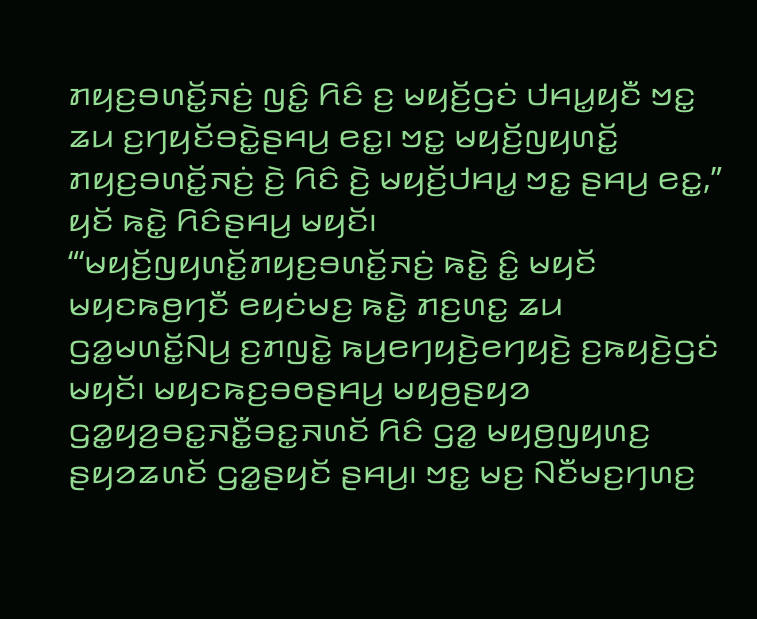ꤊꤟꤢ꤬ꤋꤛꤢꤩ꤭ꤏꤢꤦ꤬ ꤜꤢꤨ꤭ ꤖꤢꤨ ꤢ꤬ ꤗꤟꤢꤩ꤬ꤞꤢꤦ ꤓꤌꤣ꤭ꤟꤢꤪ ꤠꤢ꤭ ꤘꤣ ꤢ꤬ꤚꤟꤢꤩꤋꤢꤧ꤭ꤔꤌꤣ꤬ ꤕꤢ꤭꤯ ꤠꤢ꤭ ꤗꤟꤢꤩ꤬ꤜꤟꤛꤢꤩ꤭ ꤊꤟꤢ꤬ꤋꤛꤢꤩ꤭ꤏꤢꤦ꤬ ꤢꤧ꤬ ꤖꤢꤨ ꤢꤧ꤬ ꤗꤟꤢꤩ꤬ꤓꤌꤣ꤭ ꤠꤢ꤭ ꤔꤌꤣ꤬ ꤕꤢ꤭,” ꤟꤢꤩ ꤒꤢꤧ꤭ ꤖꤢꤨꤔꤌꤣ꤬ ꤗꤟꤢꤩ꤯
“‘ꤗꤟꤢꤩ꤬ꤜꤟꤛꤢꤩ꤭ꤊꤟꤢ꤬ꤋꤛꤢꤩ꤭ꤏꤢꤦ꤬ ꤒꤢꤧ꤭ ꤢꤨ꤭ ꤗꤟꤢꤩ ꤗꤟꤢꤒꤥ꤬ꤚꤢꤪ ꤕꤟꤢꤦꤗꤢ꤬ ꤒꤢꤧ꤭ ꤊꤢ꤬ꤛꤢ꤭ ꤘꤣ ꤞꤤ꤭ꤗꤛꤢꤩ꤭ꤡꤣ꤬ ꤢ꤬ꤊꤜꤢꤧ꤭ ꤒꤣ꤬ꤕꤚꤟꤢꤧ꤬ꤕꤚꤟꤢꤧ꤬ ꤢ꤬ꤒꤟꤢꤧ꤬ꤞꤢꤦ ꤗꤟꤢꤩ꤯ ꤗꤟꤢꤒꤢ꤬ꤋꤥꤔꤌꤣ꤬ ꤗꤟꤥ꤬ꤔꤟꤤ ꤞꤤ꤭ꤟꤤ꤬ꤋꤢ꤭ꤏꤢꤪ꤭ꤋꤢ꤭ꤏꤛꤢꤩ ꤖꤢꤨ ꤞꤤ꤭ ꤗꤟꤥ꤬ꤜꤟꤛꤢ꤬ ꤔꤟꤤꤘꤛꤢꤩ ꤞꤤ꤭ꤔꤟꤢꤩ ꤔꤌꤣ꤬꤯ ꤠꤢ꤭ ꤗꤢ꤬ ꤡꤢꤪꤗꤢ꤬ꤚꤛꤢ꤬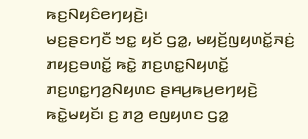ꤒꤢ꤬ꤡꤟꤢꤨꤕꤚꤟꤢꤧ꤬꤯
ꤗꤢ꤬ꤔꤢꤚꤢꤪ ꤠꤢ꤭ ꤟꤢꤩ ꤞꤤ꤭, ꤗꤟꤢꤩ꤬ꤜꤟꤛꤢꤩ꤭ꤏꤢꤦ꤬ ꤊꤟꤢ꤬ꤋꤛꤢꤩ꤭ ꤒꤢꤧ꤭ ꤊꤢ꤬ꤛꤢ꤭ꤡꤟꤛꤢꤩ꤭ ꤊꤢ꤬ꤛꤢ꤭ꤚꤤ꤬ꤡꤟꤛꤢ ꤔꤌꤣ꤬ꤒꤣ꤬ꤕꤚꤟꤢꤧ꤬ ꤒꤢꤧ꤭ꤗꤟꤢꤩ꤯ ꤢ꤬ ꤊꤤ꤬ ꤕꤜꤟꤛꤢ ꤞꤤ꤭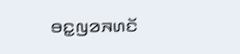ꤋꤢ꤭ꤜꤤꤏꤛꤢꤩ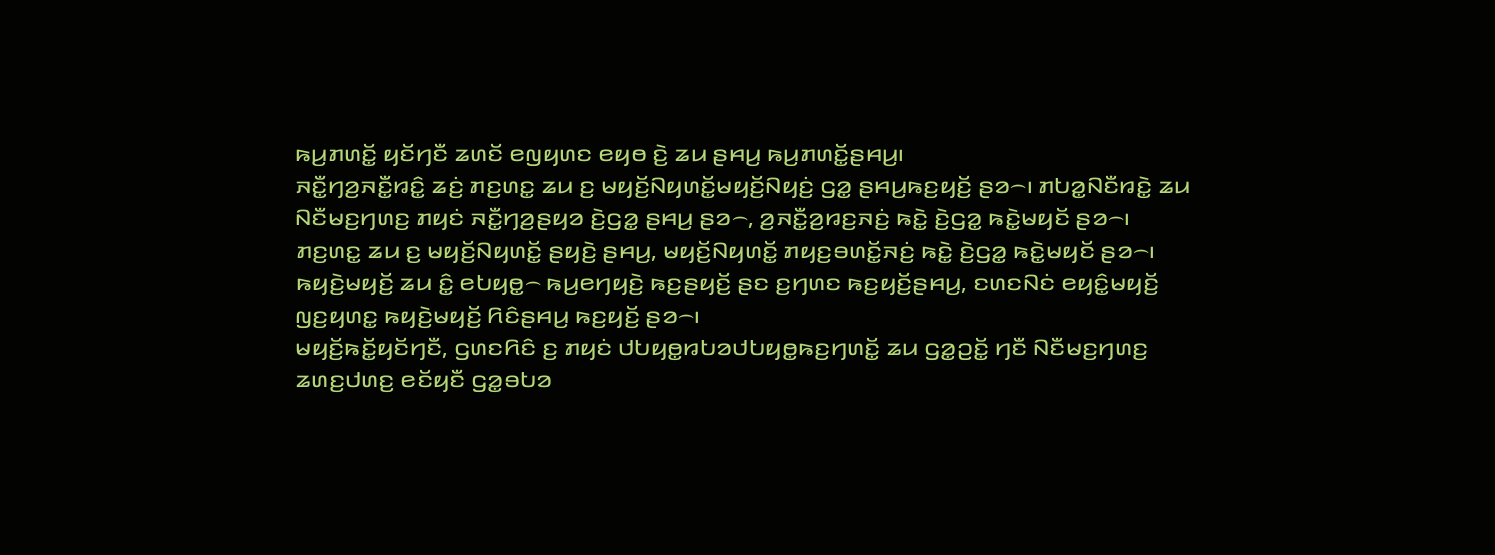ꤒꤣ꤬ꤊꤛꤢꤩ꤭ ꤟꤢꤩꤚꤢꤪ ꤘꤛꤢꤩ ꤕꤜꤟꤛꤢ ꤕꤟꤥ ꤢꤧ꤬ ꤘꤣ ꤔꤌꤣ꤬ ꤒꤣ꤬ꤊꤛꤢꤩ꤭ꤔꤌꤣ꤬꤯
ꤏꤢꤪ꤭ꤚꤤ꤬ꤏꤢꤪ꤭ꤙꤢꤨ꤭ ꤘꤢꤦ꤬ ꤊꤢ꤬ꤛꤢ꤭ ꤘꤣ ꤢ꤬ ꤗꤟꤢꤩ꤬ꤡꤟꤛꤢꤩ꤭ꤗꤟꤢꤩ꤬ꤡꤟꤢꤦ꤬ ꤞꤤ꤭ ꤔꤌꤣ꤬ꤒꤢ꤬ꤟꤢꤩ꤬ ꤔꤤ꤮꤯ ꤊꤝꤤ꤭ꤡꤢꤪꤙꤢꤧ꤭ ꤘꤣ ꤡꤢꤪꤗꤢ꤬ꤚꤛꤢ꤬ ꤊꤟꤢꤦ ꤏꤢꤪ꤭ꤚꤤ꤬ꤔꤟꤤ ꤢꤧ꤬ꤞꤤ꤭ ꤔꤌꤣ꤬ ꤔꤤ꤮, ꤤ꤬ꤏꤢꤪ꤭ꤤ꤬ꤙꤢ꤬ꤏꤢꤦ꤬ ꤒꤢꤧ꤭ ꤢꤧ꤬ꤞꤤ꤭ ꤒꤢꤧ꤭ꤗꤟꤢꤩ ꤔꤤ꤮꤯
ꤊꤢ꤬ꤛꤢ꤭ ꤘꤣ ꤢ꤬ ꤗꤟꤢꤩ꤬ꤡꤟꤛꤢꤩ꤭ ꤔꤟꤢꤧ꤬ ꤔꤌꤣ꤬, ꤗꤟꤢꤩ꤬ꤡꤟꤛꤢꤩ꤭ ꤊꤟꤢ꤬ꤋꤛꤢꤩ꤭ꤏꤢꤦ꤬ ꤒꤢꤧ꤭ ꤢꤧ꤬ꤞꤤ꤭ ꤒꤢꤧ꤭ꤗꤟꤢꤩ ꤔꤤ꤮꤯ ꤒꤟꤢꤧ꤬ꤗꤟꤢꤩ꤬ ꤘꤣ ꤢꤨ꤭ ꤕꤝꤟꤥ꤭꤮ ꤒꤣ꤬ꤕꤚꤟꤢꤧ꤬ ꤒꤢ꤬ꤔꤟꤢꤩ꤬ ꤔꤢ ꤢ꤬ꤚꤛꤢ ꤒꤢ꤬ꤟꤢꤩ꤬ꤔꤌꤣ꤬, ꤢꤛꤢꤡꤢꤦ ꤕꤟꤢꤨ꤭ꤗꤟꤢꤩ꤬ ꤜꤢ꤬ꤟꤛꤢ꤭ ꤒꤟꤢꤧ꤬ꤗꤟꤢꤩ꤬ ꤖꤢꤨꤔꤌꤣ꤬ ꤒꤢ꤬ꤟꤢꤩ꤬ ꤔꤤ꤮꤯
ꤗꤟꤢꤩ꤬ꤒꤢꤩ꤭ꤟꤢꤩꤚꤢꤪ, ꤞꤛꤢꤖꤢꤨ ꤢ꤬ ꤊꤟꤢꤦ ꤓꤝꤟꤥ꤭ꤙꤝꤤꤓꤝꤟꤥ꤭ꤒꤢ꤬ꤚꤛꤢꤩ꤭ ꤘꤣ ꤞꤤ꤭ꤑꤢꤩ꤭ ꤚꤢꤪ ꤡꤢꤪꤗꤢ꤬ꤚꤛꤢ꤬ ꤘꤛꤢ꤬ꤓꤛꤢ꤬ ꤕꤢꤩꤟꤢꤪ ꤞꤤ꤭ꤋꤝꤤ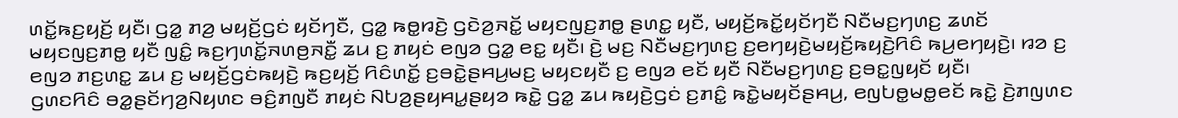ꤛꤢꤩ꤭ꤒꤢ꤬ꤟꤢꤩ꤬ ꤟꤢꤪ꤯ ꤞꤤ꤭ ꤊꤤ꤬ ꤗꤟꤢꤩ꤬ꤞꤢꤦ ꤟꤢꤩꤚꤢꤪ, ꤞꤤ꤭ ꤒꤥ꤭ꤙꤢꤧ꤬ ꤞꤢꤧꤤ꤬ꤏꤢꤩ꤭ ꤗꤟꤢꤜꤢ꤬ꤊꤥ꤭ ꤔꤛꤢ꤭ ꤟꤢꤪ, ꤗꤟꤢꤩ꤬ꤒꤢꤩ꤭ꤟꤢꤩꤚꤢꤪ ꤡꤢꤪꤗꤢ꤬ꤚꤛꤢ꤬ ꤘꤛꤢꤩ ꤗꤟꤢꤜꤢ꤬ꤊꤥ꤭ ꤟꤢꤪ ꤜꤢꤨ꤭ ꤒꤢ꤬ꤚꤛꤢꤩ꤭ꤏꤛꤥ꤬ꤏꤢꤪ꤭ ꤘꤣ ꤢ꤬ ꤊꤟꤢꤦ ꤕꤜꤤ ꤞꤤ꤭ ꤕꤢ꤭ ꤟꤢꤪ꤯ ꤢꤧ꤬ ꤗꤢ꤬ ꤡꤢꤪꤗꤢ꤬ꤚꤛꤢ꤬ ꤢ꤬ꤕꤚꤟꤢꤧ꤬ꤗꤟꤢꤩ꤬ꤒꤟꤢꤧ꤬ꤖꤢꤨ ꤒꤣ꤬ꤕꤚꤟꤢꤧ꤬꤯ ꤙꤤ ꤢ꤬ ꤕꤜꤤ ꤊꤢ꤬ꤛꤢ꤭ ꤘꤣ ꤢ꤬ ꤗꤟꤢꤩ꤬ꤞꤢꤦꤒꤟꤢꤧ꤬ ꤒꤢ꤬ꤟꤢꤩ꤬ ꤖꤢꤨꤛꤢꤩ꤭ ꤢ꤬ꤋꤢꤧ꤭ꤔꤌꤣ꤬ꤗꤢ꤬ ꤗꤟꤢꤟꤢꤪ ꤢ꤬ ꤕꤜꤤ ꤕꤢꤩ ꤟꤢꤪ ꤡꤢꤪꤗꤢ꤬ꤚꤛꤢ꤬ ꤢ꤬ꤋꤢ꤭ꤜꤟꤢꤩ ꤟꤢꤪ꤯
ꤞꤛꤢꤖꤢꤨ ꤋꤤ꤭ꤔꤢꤩꤚꤤ꤬ꤡꤟꤛꤢ ꤋꤢꤨ꤬ꤊꤜꤢꤪ ꤊꤟꤢꤦ ꤡꤝꤤ꤬ꤔꤟꤌꤣ꤭ꤔꤟꤤ ꤒꤢꤧ꤭ ꤞꤤ꤭ ꤘꤣ ꤒꤟꤢꤧ꤬ꤞꤢꤦ ꤢ꤬ꤊꤢꤨ꤭ ꤒꤢꤧ꤭ꤗꤟꤢꤩꤔꤌꤣ꤬, ꤕꤜꤝꤥ꤭ꤗꤥ꤭ꤕꤢꤩ ꤒꤢꤧ꤭ ꤢꤧ꤬ꤊꤜꤛꤢ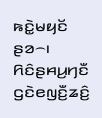ꤒꤢꤧ꤭ꤗꤟꤢꤩ ꤔꤤ꤮꤯ ꤖꤢꤨꤔꤌꤣ꤬ꤚꤢꤪ ꤞꤢꤧꤕꤜꤢꤪ꤬ꤘꤢꤨ꤬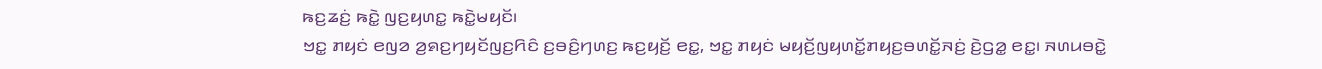ꤒꤢ꤬ꤘꤢꤦ꤬ ꤒꤢꤧ꤭ ꤜꤢ꤬ꤟꤛꤢ꤭ ꤒꤢꤧ꤭ꤗꤟꤢꤩ꤯
ꤠꤢ꤭ ꤊꤟꤢꤦ ꤕꤜꤤ ꤤ꤬ꤎꤢ꤬ꤚꤟꤢꤩꤜꤢ꤬ꤖꤢꤨ ꤢ꤬ꤋꤢꤨ꤬ꤚꤛꤢ꤬ ꤒꤢ꤬ꤟꤢꤩ꤬ ꤕꤢ꤭, ꤠꤢ꤭ ꤊꤟꤢꤦ ꤗꤟꤢꤩ꤬ꤜꤟꤛꤢꤩ꤭ꤊꤟꤢ꤬ꤋꤛꤢꤩ꤭ꤏꤢꤦ꤬ ꤢꤧ꤬ꤞꤤ꤭ ꤕꤢ꤭꤯ ꤏꤛꤣꤋꤢꤧ꤭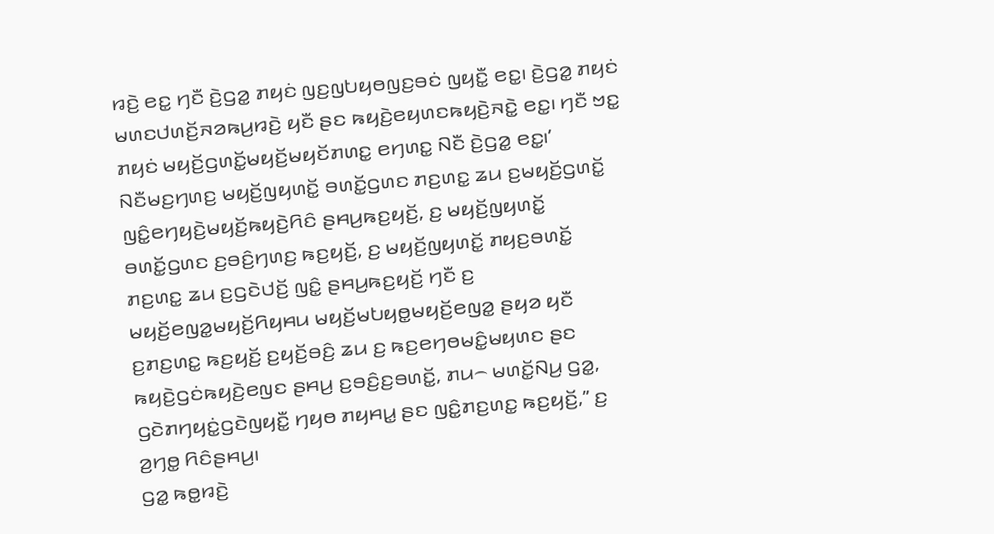ꤙꤢꤧ꤬ ꤕꤢ꤭ ꤚꤢꤪ ꤢꤧ꤬ꤞꤤ꤭ ꤊꤟꤢꤦ ꤜꤢ꤬ꤜꤝꤟꤥꤜꤢ꤬ꤋꤢꤦ ꤜꤟꤢꤪ꤭ ꤕꤢ꤭꤯ ꤢꤧ꤬ꤞꤤ꤭ ꤊꤟꤢꤦ ꤗꤛꤢꤓꤛꤢꤩ꤬ꤏꤤꤒꤣ꤬ꤙꤢꤧ꤬ ꤟꤢꤪ ꤔꤢ ꤒꤟꤢꤧ꤬ꤕꤟꤛꤢꤒꤟꤢꤧ꤬ꤏꤢꤧ꤭ ꤕꤢ꤭꤯ ꤚꤢꤪ ꤠꤢ꤭ ꤊꤟꤢꤦ ꤗꤟꤢꤩ꤬ꤞꤛꤢꤩ꤭ꤗꤟꤢꤩ꤬ꤗꤟꤢꤩꤊꤛꤢ꤭ ꤕꤚꤛꤢ꤭ ꤡꤢꤪ ꤢꤧ꤬ꤞꤤ꤭ ꤕꤢ꤭꤯’
ꤡꤢꤪꤗꤢ꤬ꤚꤛꤢ꤬ ꤗꤟꤢꤩ꤬ꤜꤟꤛꤢꤩ꤭ ꤋꤛꤢꤩ꤭ꤞꤛꤢ ꤊꤢ꤬ꤛꤢ꤭ ꤘꤣ ꤢ꤬ꤗꤟꤢꤩ꤬ꤞꤛꤢꤩ꤭ ꤜꤢꤨ꤭ꤕꤚꤟꤢꤧ꤬ꤗꤟꤢꤩ꤬ꤒꤟꤢꤧ꤬ꤖꤢꤨ ꤔꤌꤣ꤬ꤒꤢ꤬ꤟꤢꤩ꤬, ꤢ꤬ ꤗꤟꤢꤩ꤬ꤜꤟꤛꤢꤩ꤭ ꤋꤛꤢꤩ꤭ꤞꤛꤢ ꤢ꤬ꤋꤢꤨ꤬ꤚꤛꤢ꤬ ꤒꤢ꤬ꤟꤢꤩ꤬, ꤢ꤬ ꤗꤟꤢꤩ꤬ꤜꤟꤛꤢꤩ꤭ ꤊꤟꤢ꤬ꤋꤛꤢꤩ꤭ ꤊꤢ꤬ꤛꤢ꤭ ꤘꤣ ꤢ꤬ꤞꤢꤧꤓꤢꤩ꤬ ꤜꤢꤨ꤭ ꤔꤌꤣ꤬ꤒꤢ꤬ꤟꤢꤩ꤬ ꤚꤢꤪ ꤢ꤬ ꤗꤟꤢꤩ꤬ꤕꤜꤤ꤭ꤗꤟꤢꤩ꤬ꤖꤟꤌꤣ ꤗꤟꤢꤩ꤬ꤗꤝꤟꤥ꤭ꤗꤟꤢꤩ꤬ꤕꤜꤤ꤭ ꤔꤟꤤ ꤟꤢꤪ ꤢ꤬ꤊꤢ꤬ꤛꤢ꤭ ꤒꤢ꤬ꤟꤢꤩ꤬ ꤢ꤬ꤟꤢꤩ꤬ꤋꤢꤨ꤬ ꤘꤣ ꤢ꤬ ꤒꤢ꤬ꤕꤚꤥꤗꤢꤨ꤭ꤗꤟꤛꤢ ꤔꤢ ꤒꤟꤢꤧ꤬ꤞꤢꤦꤒꤟꤢꤧ꤬ꤕꤜꤢ ꤔꤌꤣ꤬ ꤢ꤬ꤋꤢꤨ꤬ꤢ꤬ꤋꤛꤢꤩ꤭, ꤊꤣ꤮ ꤗꤛꤢꤩ꤭ꤡꤣ꤬ ꤞꤤ꤭, ꤞꤢꤧꤊꤚꤟꤢꤦ꤭ꤞꤢꤧꤜꤟꤢꤪ꤭ ꤚꤟꤥ ꤊꤟꤌꤣ꤭ ꤔꤢ ꤜꤢꤨ꤭ꤊꤢ꤬ꤛꤢ꤭ ꤒꤢ꤬ꤟꤢꤩ꤬,” ꤢ꤬ ꤤ꤬ꤚꤥ꤭ ꤖꤢꤨꤔꤌꤣ꤬꤯
ꤞꤤ꤭ ꤒꤥ꤭ꤙꤢꤧ꤬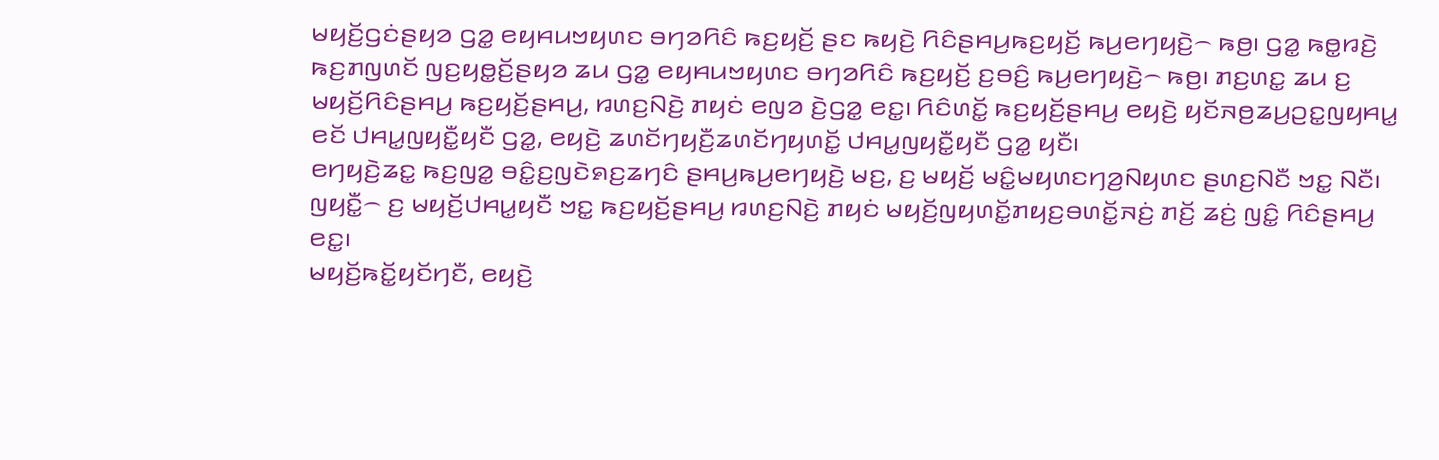ꤗꤟꤢꤩ꤬ꤞꤢꤦꤔꤟꤤ ꤞꤤ꤭ ꤕꤟꤌꤣꤠꤟꤛꤢ ꤋꤚꤤꤖꤢꤨ ꤒꤢ꤬ꤟꤢꤩ꤬ ꤔꤢ ꤒꤟꤢꤧ꤬ ꤖꤢꤨꤔꤌꤣ꤬ꤒꤢ꤬ꤟꤢꤩ꤬ ꤒꤣ꤬ꤕꤚꤟꤢꤧ꤬꤮ ꤒꤥ꤬꤯ ꤞꤤ꤭ ꤒꤥ꤭ꤙꤢꤧ꤬ ꤒꤢ꤬ꤊꤜꤛꤢꤩ ꤜꤢ꤬ꤟꤥ꤭ꤢꤩ꤬ꤔꤟꤤ ꤘꤣ ꤞꤤ꤭ ꤕꤟꤌꤣꤠꤟꤛꤢ ꤋꤚꤤꤖꤢꤨ ꤒꤢ꤬ꤟꤢꤩ꤬ ꤢ꤬ꤋꤢꤨ꤬ ꤒꤣ꤬ꤕꤚꤟꤢꤧ꤬꤮ ꤒꤥ꤬꤯ ꤊꤢ꤬ꤛꤢ꤭ ꤘꤣ ꤢ꤬ ꤗꤟꤢꤩ꤬ꤖꤢꤨꤔꤌꤣ꤬ ꤒꤢ꤬ꤟꤢꤩ꤬ꤔꤌꤣ꤬, ꤙꤛꤢ꤬ꤡꤢꤧ꤬ ꤊꤟꤢꤦ ꤕꤜꤤ ꤢꤧ꤬ꤞꤤ꤭ ꤕꤢ꤭꤯ ꤖꤢꤨꤛꤢꤩ꤭ ꤒꤢ꤬ꤟꤢꤩ꤬ꤔꤌꤣ꤬ ꤕꤟꤢꤧ꤬ ꤟꤢꤩꤏꤥ꤬ꤘꤣ꤬ꤑꤢ꤭ꤜꤟꤌꤣ꤭ ꤕꤢꤩ ꤓꤌꤣ꤭ꤜꤟꤢꤪ꤭ꤟꤢꤪ ꤞꤤ꤭, ꤕꤟꤢꤧ꤬ ꤘꤛꤢꤩꤚꤟꤢꤪ꤬ꤘꤛꤢꤩꤚꤟꤛꤢꤩ꤭ ꤓꤌꤣ꤭ꤜꤟꤢꤪ꤭ꤟꤢꤪ ꤞꤤ꤭ ꤟꤢꤪ꤯
ꤕꤚꤟꤢꤧ꤬ꤘꤢ꤭ ꤒꤢ꤬ꤜꤤ꤭ ꤋꤢꤨ꤭ꤢ꤬ꤜꤢꤧꤎꤢ꤬ꤘꤚꤢꤨ ꤔꤌꤣ꤬ꤒꤣ꤬ꤕꤚꤟꤢꤧ꤬ ꤗꤢ꤬, ꤢ꤬ ꤗꤟꤢꤩ꤬ ꤗꤢꤨ꤭ꤗꤟꤛꤢꤚꤤ꤬ꤡꤟꤛꤢ ꤔꤛꤢ꤬ꤡꤢꤪ ꤠꤢ꤭ ꤡꤢꤪ꤯ ꤜꤟꤢꤪ꤭꤮ ꤢ꤬ ꤗꤟꤢꤩ꤬ꤓꤌꤣ꤭ꤟꤢꤪ ꤠꤢ꤭ ꤒꤢ꤬ꤟꤢꤩ꤬ꤔꤌꤣ꤬ ꤙꤛꤢ꤬ꤡꤢꤧ꤬ ꤊꤟꤢꤦ ꤗꤟꤢꤩ꤬ꤜꤟꤛꤢꤩ꤭ꤊꤟꤢ꤬ꤋꤛꤢꤩ꤭ꤏꤢꤦ꤬ ꤊꤢꤩ꤬ ꤘꤢꤦ꤬ ꤜꤢꤨ꤭ ꤖꤢꤨꤔꤌꤣ꤬ ꤕꤢ꤭꤯
ꤗꤟꤢꤩ꤬ꤒꤢꤩ꤭ꤟꤢꤩꤚꤢꤪ, ꤕꤟꤢꤧ꤬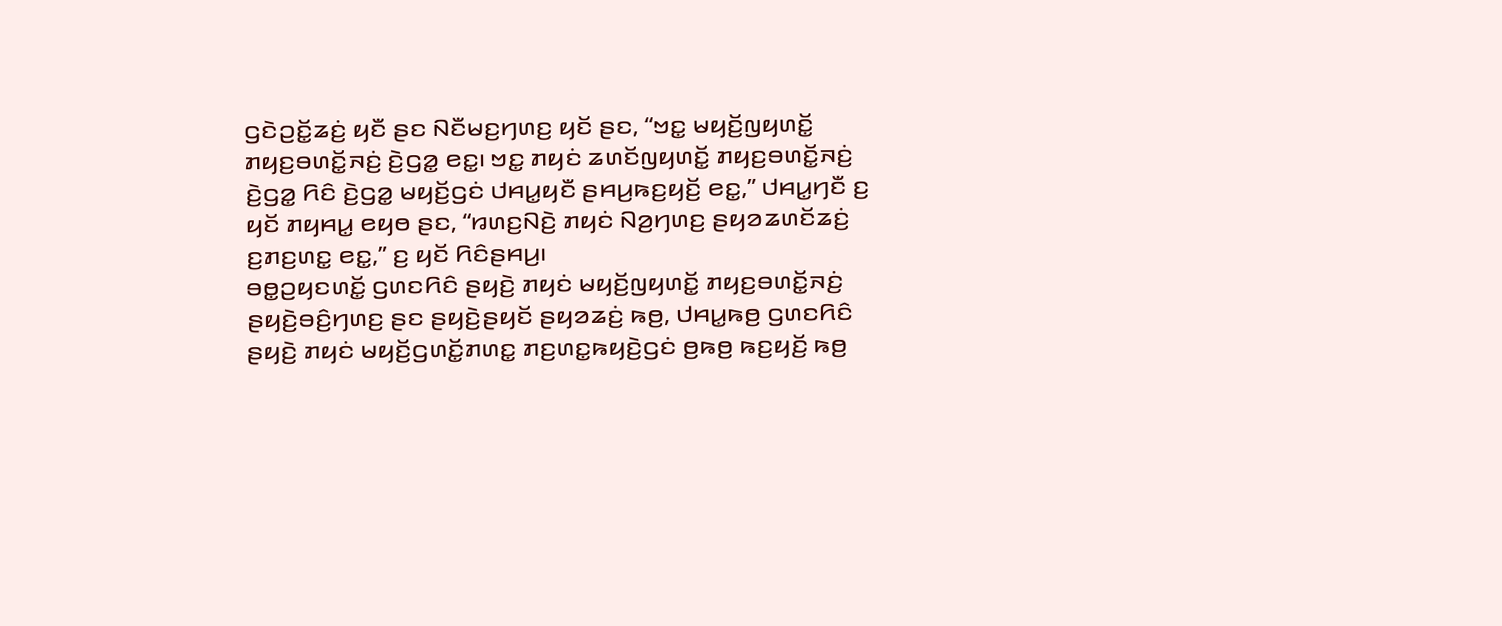ꤞꤢꤧꤑꤢꤩ꤭ꤘꤢꤦ꤬ ꤟꤢꤪ ꤔꤢ ꤡꤢꤪꤗꤢ꤬ꤚꤛꤢ꤬ ꤟꤢꤩ ꤔꤢ, “ꤠꤢ꤭ ꤗꤟꤢꤩ꤬ꤜꤟꤛꤢꤩ꤭ ꤊꤟꤢ꤬ꤋꤛꤢꤩ꤭ꤏꤢꤦ꤬ ꤢꤧ꤬ꤞꤤ꤭ ꤕꤢ꤭꤯ ꤠꤢ꤭ ꤊꤟꤢꤦ ꤘꤛꤢꤩꤜꤟꤛꤢꤩ꤭ ꤊꤟꤢ꤬ꤋꤛꤢꤩ꤭ꤏꤢꤦ꤬ ꤢꤧ꤬ꤞꤤ꤭ ꤖꤢꤨ ꤢꤧ꤬ꤞꤤ꤭ ꤗꤟꤢꤩ꤬ꤞꤢꤦ ꤓꤌꤣ꤭ꤟꤢꤪ ꤔꤌꤣ꤬ꤒꤢ꤬ꤟꤢꤩ꤬ ꤕꤢ꤭,” ꤓꤌꤣ꤭ꤚꤢꤪ ꤢ꤬ ꤟꤢꤩ ꤊꤟꤌꤣ꤭ ꤕꤟꤥ ꤔꤢ, “ꤙꤛꤢ꤬ꤡꤢꤧ꤬ ꤊꤟꤢꤦ ꤡꤤ꤬ꤚꤛꤢ꤬ ꤔꤟꤤꤘꤛꤢꤩꤘꤢꤦ꤬ ꤢ꤬ꤊꤢ꤬ꤛꤢ꤭ ꤕꤢ꤭,” ꤢ꤬ ꤟꤢꤩ ꤖꤢꤨꤔꤌꤣ꤬꤯
ꤋꤥ꤭ꤑꤟꤢꤛꤢꤩ꤭ ꤞꤛꤢꤖꤢꤨ ꤔꤟꤢꤧ꤬ ꤊꤟꤢꤦ ꤗꤟꤢꤩ꤬ꤜꤟꤛꤢꤩ꤭ ꤊꤟꤢ꤬ꤋꤛꤢꤩ꤭ꤏꤢꤦ꤬ ꤔꤟꤢꤧ꤬ꤋꤢꤨ꤬ꤚꤛꤢ꤬ ꤔꤢ ꤔꤟꤢꤧ꤬ꤔꤟꤢꤩ ꤔꤟꤤꤘꤢꤦ꤬ ꤒꤥ꤬, ꤓꤌꤣ꤭ꤒꤥ꤬ ꤞꤛꤢꤖꤢꤨ ꤔꤟꤢꤧ꤬ ꤊꤟꤢꤦ ꤗꤟꤢꤩ꤬ꤞꤛꤢꤩ꤭ꤊꤛꤢ꤭ ꤊꤢ꤬ꤛꤢ꤭ꤒꤟꤢꤧ꤬ꤞꤢꤦ ꤥ꤬ꤒꤥ꤬ ꤒꤢ꤬ꤟꤢꤩ꤬ ꤒꤥ꤬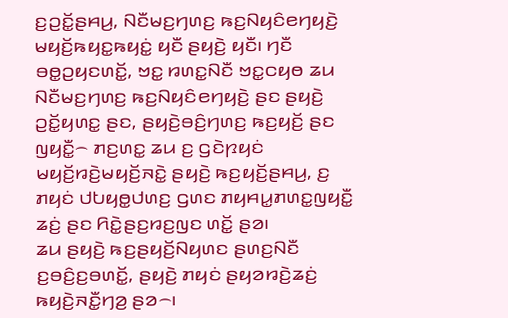ꤢ꤬ꤑꤢꤩ꤭ꤔꤌꤣ꤬, ꤡꤢꤪꤗꤢ꤬ꤚꤛꤢ꤬ ꤒꤢ꤬ꤡꤟꤢꤨꤕꤚꤟꤢꤧ꤬ ꤗꤟꤢꤩ꤬ꤒꤟꤢ꤭ꤒꤟꤢꤦ꤭ ꤟꤢꤪ ꤔꤟꤢꤧ꤬ ꤟꤢꤪ꤯ ꤚꤢꤪ ꤋꤥ꤭ꤑꤟꤢꤛꤢꤩ꤭, ꤠꤢ꤭ ꤙꤛꤢ꤭ꤡꤢꤪ ꤠꤢ꤭ꤍꤟꤥ ꤘꤣ ꤡꤢꤪꤗꤢ꤬ꤚꤛꤢ꤬ ꤒꤢ꤬ꤡꤟꤢꤨꤕꤚꤟꤢꤧ꤬ ꤔꤢ ꤔꤟꤢꤧ꤬ ꤑꤢꤩ꤭ꤟꤛꤢ꤭ ꤔꤢ, ꤔꤟꤢꤧ꤬ꤋꤢꤨ꤬ꤚꤛꤢ꤬ ꤒꤢ꤬ꤟꤢꤩ꤬ ꤔꤢ ꤜꤟꤢꤪ꤭꤮ ꤊꤢ꤬ꤛꤢ꤭ ꤘꤣ ꤢ꤬ ꤞꤢꤧꤐꤟꤢꤦ ꤗꤟꤢꤩ꤬ꤙꤢꤧ꤬ꤗꤟꤢꤩ꤬ꤏꤢꤧ꤭ ꤔꤟꤢꤧ꤬ ꤒꤢ꤬ꤟꤢꤩ꤬ꤔꤌꤣ꤬, ꤢ꤬ ꤊꤟꤢꤦ ꤓꤝꤟꤥ꤭ꤓꤛꤢ꤬ ꤞꤛꤢ ꤊꤟꤌꤣ꤭ꤊꤛꤢ꤭ꤜꤟꤢꤪ꤭ ꤘꤢꤦ꤬ ꤔꤢ ꤖꤢꤧ꤭ꤔꤢ꤬ꤙꤢ꤬ꤜꤢ ꤛꤢꤩ꤭ ꤔꤤ꤯
ꤘꤣ ꤔꤟꤢꤧ꤬ ꤒꤢ꤬ꤔꤟꤢꤩ꤬ꤡꤟꤛꤢ ꤔꤛꤢ꤬ꤡꤢꤪ ꤢ꤬ꤋꤢꤨ꤬ꤢ꤬ꤋꤛꤢꤩ꤭, ꤔꤟꤢꤧ꤬ ꤊꤟꤢꤦ ꤔꤟꤤꤙꤢꤧ꤬ꤘꤢꤦ꤬ ꤒꤟꤢꤧ꤬ꤏꤢꤪ꤭ꤚꤤ꤬ ꤔꤤ꤮꤯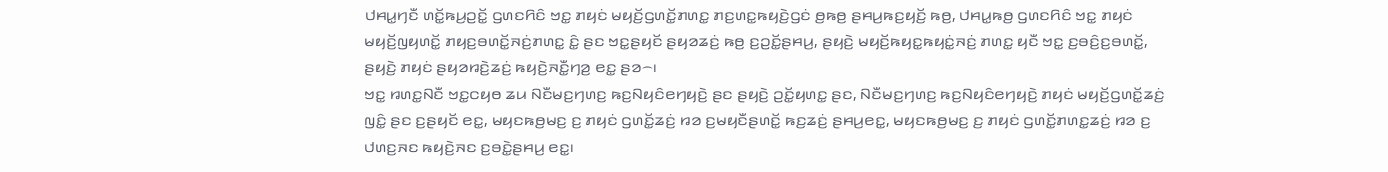ꤓꤌꤣ꤭ꤚꤢꤪ ꤛꤢꤩ꤭ꤒꤣ꤬ꤑꤢꤩ꤭ ꤞꤛꤢꤖꤢꤨ ꤠꤢ꤭ ꤊꤟꤢꤦ ꤗꤟꤢꤩ꤬ꤞꤛꤢꤩ꤭ꤊꤛꤢ꤭ ꤊꤢ꤬ꤛꤢ꤭ꤒꤟꤢꤧ꤬ꤞꤢꤦ ꤥ꤬ꤒꤥ꤬ ꤔꤌꤣ꤬ꤒꤢ꤬ꤟꤢꤩ꤬ ꤒꤥ꤬, ꤓꤌꤣ꤭ꤒꤥ꤬ ꤞꤛꤢꤖꤢꤨ ꤠꤢ꤭ ꤊꤟꤢꤦ ꤗꤟꤢꤩ꤬ꤜꤟꤛꤢꤩ꤭ ꤊꤟꤢ꤬ꤋꤛꤢꤩ꤭ꤏꤢꤦ꤬ꤊꤛꤢ꤭ ꤢꤨ꤭ ꤔꤢ ꤠꤢ꤭ꤔꤟꤢꤩ ꤔꤟꤤꤘꤢꤦ꤬ ꤒꤥ꤬ ꤢ꤬ꤑꤢꤩ꤭ꤔꤌꤣ꤬, ꤔꤟꤢꤧ꤬ ꤗꤟꤢꤩ꤬ꤒꤟꤢ꤭ꤒꤟꤢꤦ꤭ꤏꤢꤦ꤬ ꤊꤛꤢ꤭ ꤟꤢꤪ ꤠꤢ꤭ ꤢ꤬ꤋꤢꤨ꤬ꤢ꤬ꤋꤛꤢꤩ꤭, ꤔꤟꤢꤧ꤬ ꤊꤟꤢꤦ ꤔꤟꤤꤙꤢꤧ꤬ꤘꤢꤦ꤬ ꤒꤟꤢꤧ꤬ꤏꤢꤪ꤭ꤚꤤ꤬ ꤕꤢ꤭ ꤔꤤ꤮꤯
ꤠꤢ꤭ ꤙꤛꤢ꤭ꤡꤢꤪ ꤠꤢ꤭ꤍꤟꤥ ꤘꤣ ꤡꤢꤪꤗꤢ꤬ꤚꤛꤢ꤬ ꤒꤢ꤬ꤡꤟꤢꤨꤕꤚꤟꤢꤧ꤬ ꤔꤢ ꤔꤟꤢꤧ꤬ ꤑꤢꤩ꤭ꤟꤛꤢ꤭ ꤔꤢ, ꤡꤢꤪꤗꤢ꤬ꤚꤛꤢ꤬ ꤒꤢ꤬ꤡꤟꤢꤨꤕꤚꤟꤢꤧ꤬ ꤊꤟꤢꤦ ꤗꤟꤢꤩ꤬ꤞꤛꤢꤩ꤭ꤘꤢꤦ꤬ ꤜꤢꤨ꤭ ꤔꤢ ꤢ꤬ꤔꤟꤢꤩ ꤕꤢ꤭, ꤗꤟꤢꤒꤥ꤬ꤗꤢ꤬ ꤢ꤬ ꤊꤟꤢꤦ ꤞꤛꤢꤩ꤭ꤘꤢꤦ꤬ ꤙꤤ ꤢ꤬ꤗꤟꤢꤪꤔꤛꤢꤩ꤭ ꤒꤢ꤬ꤘꤢꤦ꤬ ꤔꤌꤣ꤬ꤕꤢ꤭, ꤗꤟꤢꤒꤥ꤬ꤗꤢ꤬ ꤢ꤬ ꤊꤟꤢꤦ ꤞꤛꤢꤩ꤭ꤊꤛꤢ꤭ꤘꤢꤦ꤬ ꤙꤤ ꤢ꤬ ꤓꤛꤢ꤬ꤏꤢ ꤒꤟꤢꤧ꤬ꤏꤢ ꤢ꤬ꤋꤢꤧ꤭ꤔꤌꤣ꤬ ꤕꤢ꤭꤯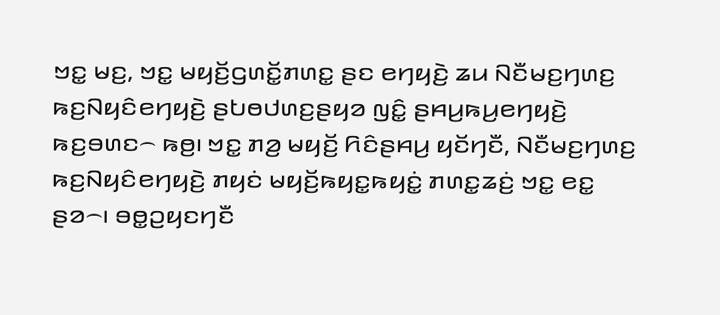ꤠꤢ꤭ ꤗꤢ꤬, ꤠꤢ꤭ ꤗꤟꤢꤩ꤬ꤞꤛꤢꤩ꤭ꤊꤛꤢ꤭ ꤔꤢ ꤕꤚꤟꤢꤧ꤬ ꤘꤣ ꤡꤢꤪꤗꤢ꤬ꤚꤛꤢ꤬ ꤒꤢ꤬ꤡꤟꤢꤨꤕꤚꤟꤢꤧ꤬ ꤔꤝꤥꤓꤛꤢ꤬ꤔꤟꤤ ꤜꤢꤨ꤭ ꤔꤌꤣ꤬ꤒꤣ꤬ꤕꤚꤟꤢꤧ꤬ ꤒꤢ꤬ꤋꤛꤢ꤮ ꤒꤥ꤬꤯ ꤠꤢ꤭ ꤊꤤ꤬ ꤗꤟꤢꤩ꤬ ꤖꤢꤨꤔꤌꤣ꤬ ꤟꤢꤩꤚꤢꤪ, ꤡꤢꤪꤗꤢ꤬ꤚꤛꤢ꤬ ꤒꤢ꤬ꤡꤟꤢꤨꤕꤚꤟꤢꤧ꤬ ꤊꤟꤢꤦ ꤗꤟꤢꤩ꤬ꤒꤟꤢ꤭ꤒꤟꤢꤦ꤭ ꤊꤛꤢ꤭ꤘꤢꤦ꤬ ꤠꤢ꤭ ꤕꤢ꤭ ꤔꤤ꤮꤯ ꤋꤥ꤭ꤑꤟꤢꤚꤢꤪ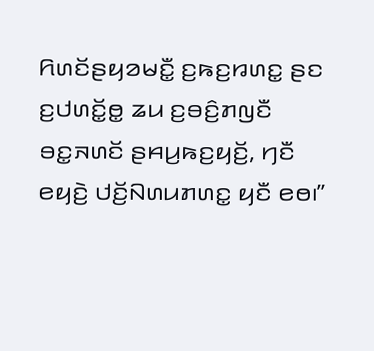ꤖꤛꤢꤩꤔꤟꤤꤗꤢꤪ꤭ ꤢ꤬ꤒꤢ꤬ꤙꤛꤢ꤭ ꤔꤢ ꤢ꤬ꤓꤛꤢꤩ꤭ꤥ꤭ ꤘꤣ ꤢ꤬ꤋꤢꤨ꤬ꤊꤜꤢꤪ ꤋꤢ꤭ꤏꤛꤢꤩ ꤔꤌꤣ꤬ꤒꤢ꤬ꤟꤢꤩ꤬, ꤚꤢꤪ ꤕꤟꤢꤧ꤬ ꤓꤢꤩ꤬ꤡꤛꤣꤊꤛꤢ꤭ ꤟꤢꤪ ꤕꤥ꤯”